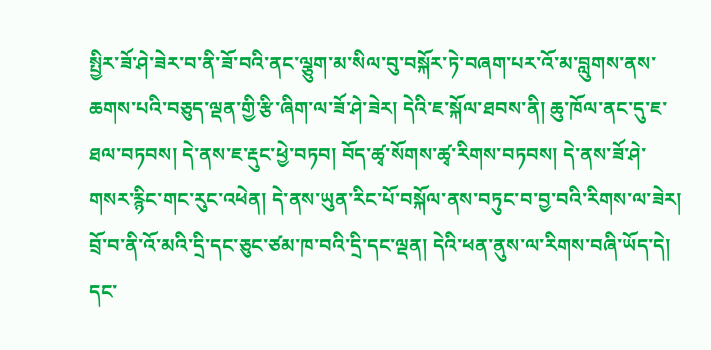སྤྱིར་ཟོ་ཤེ་ཟེར་བ་ནི་ཟོ་བའི་ནང་ལྕུག་མ་སིལ་བུ་བསྐོར་ཏེ་བཞག་པར་འོ་མ་བླུགས་ནས་ཆགས་པའི་བཅུད་ལྡན་གྱི་རྩི་ཞིག་ལ་ཟོ་ཤེ་ཟེར། དེའི་ཇ་སྐོལ་ཐབས་ནི། ཆུ་ཁོལ་ནང་དུ་ཇ་ཐལ་བཏབས། དེ་ནས་ཇ་རྡུང་ཕྱེ་བཏབ། བོད་ཚྭ་སོགས་ཚྭ་རིགས་བཏབས། དེ་ནས་ཟོ་ཤེ་གསར་རྙིང་གང་རུང་འཕེན། དེ་ནས་ཡུན་རིང་པོ་བསྐོལ་ནས་བཏུང་བ་བྱ་བའི་རིགས་ལ་ཟེར། བྲོ་བ་ནི་འོ་མའི་དྲི་དང་ཅུང་ཙམ་ཁ་བའི་དྲི་དང་ལྡན། དེའི་ཕན་ནུས་ལ་རིགས་བཞི་ཡོད་དེ། དང་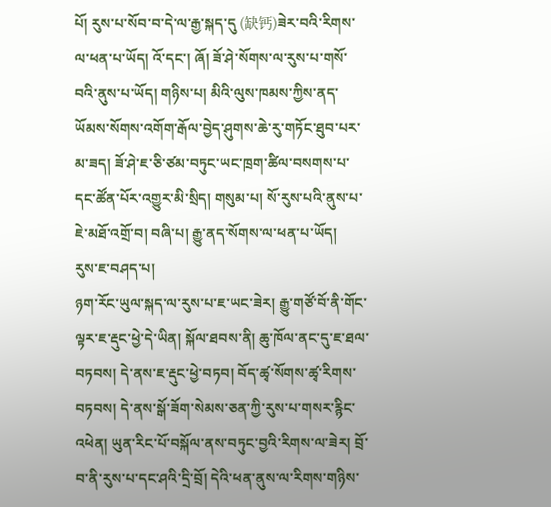པོ། རུས་པ་སོབ་བ་དེ་ལ་རྒྱ་སྐད་དུ (缺钙)ཟེར་བའི་རིགས་ལ་ཕན་པ་ཡོད། འོ་དང་། ཞོ། ཟོ་ཤེ་སོགས་ལ་རུས་པ་གསོ་བའི་ནུས་པ་ཡོད། གཉིས་པ། མིའི་ལུས་ཁམས་ཀྱིས་ནད་ཡོམས་སོགས་འགོག་རྒོལ་བྱེད་ཤུགས་ཆེ་རུ་གཏོང་ཐུབ་པར་མ་ཟད། ཟོ་ཤེ་ཇ་ཅི་ཙམ་བཏུང་ཡང་ཁྲག་ཚིལ་བསགས་པ་དང་ཚོན་པོར་འགྱུར་མི་སྲིད། གསུམ་པ། སོ་རུས་པའི་ནུས་པ་ཇེ་མཐོ་འགྲོ་བ། བཞི་པ། རྒྱུ་ནད་སོགས་ལ་ཕན་པ་ཡོད།
རུས་ཇ་བཤད་པ།
ཉག་རོང་ཡུལ་སྐད་ལ་རུས་པ་ཇ་ཡང་ཟེར། རྒྱུ་གཙོ་བོ་ནི་གོང་ལྟར་ཇ་རྡུང་ཕྱེ་དེ་ཡིན། སྐོལ་ཐབས་ནི། ཆུ་ཁོལ་ནང་དུ་ཇ་ཐལ་བཏབས། དེ་ནས་ཇ་རྡུང་ཕྱེ་བཏབ། བོད་ཚྭ་སོགས་ཚྭ་རིགས་བཏབས། དེ་ནས་སྒོ་ཟོག་སེམས་ཅན་ཀྱི་རུས་པ་གསར་རྙིང་འཕེན། ཡུན་རིང་པོ་བསྐོལ་ནས་བཏུང་བྱའི་རིགས་ལ་ཟེར། བྲོ་བ་ནི་རུས་པ་དང་ཤའི་དྲི་བྲོ། དེའི་ཕན་ནུས་ལ་རིགས་གཉིས་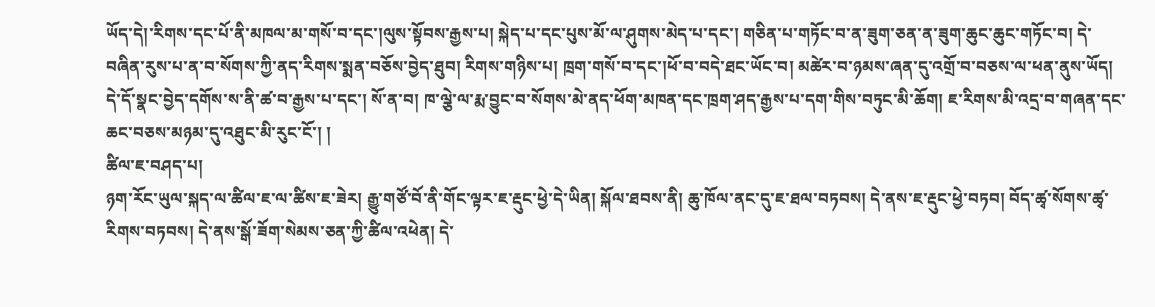ཡོད་དེ།་རིགས་དང་པོ་ནི་མཁལ་མ་གསོ་བ་དང་།ལུས་སྟོབས་རྒྱས་པ། སྐེད་པ་དང་པུས་མོ་ལ་ཤུགས་མེད་པ་དང་། གཅིན་པ་གཏོང་བ་ན་ཟུག་ཅན་ན་ཟུག་ཆུང་ཆུང་གཏོང་བ། དེ་བཞིན་རུས་པ་ན་བ་སོགས་ཀྱི་ནད་རིགས་སྨན་བཅོས་བྱེད་ཐུབ། རིགས་གཉིས་པ། ཁྲག་གསོ་བ་དང་།ཕོ་བ་བདེ་ཐང་ཡོང་བ། མཚེར་བ་ཉམས་ཞན་དུ་འགྲོ་བ་བཅས་ལ་ཕན་ནུས་ཡོད། དེ་དོ་སྣང་བྱེད་དགོས་ས་ནི་ཚ་བ་རྒྱས་པ་དང་། སོ་ན་བ། ཁ་ལྕེ་ལ་རྨ་བྱུང་བ་སོགས་མེ་ནད་ཕོག་མཁན་དང་ཁྲག་ཤད་རྒྱས་པ་དག་གིས་བཏུང་མི་ཆོག། ཇ་རིགས་མི་འདྲ་བ་གཞན་དང་ཆང་བཅས་མཉམ་དུ་འཐུང་མི་རུང་ངོ་། །
ཚིལ་ཇ་བཤད་པ།
ཉག་རོང་ཡུལ་སྐད་ལ་ཚིལ་ཇ་ལ་ཚིས་ཇ་ཟེར། རྒྱུ་གཙོ་བོ་ནི་གོང་ལྟར་ཇ་རྡུང་ཕྱེ་དེ་ཡིན། སྐོལ་ཐབས་ནི། ཆུ་ཁོལ་ནང་དུ་ཇ་ཐལ་བཏབས། དེ་ནས་ཇ་རྡུང་ཕྱེ་བཏབ། བོད་ཚྭ་སོགས་ཚྭ་རིགས་བཏབས། དེ་ནས་སྒོ་ཟོག་སེམས་ཅན་ཀྱི་ཚིལ་འཕེན། དེ་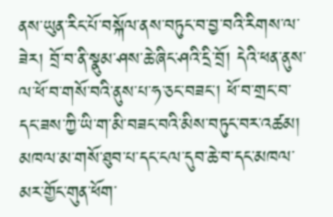ནས་ཡུན་རིང་པོ་བསྐོལ་ནས་བཏུང་བ་བྱ་བའི་རིགས་ལ་ཟེར། བྲོ་བ་ནི་སྣུམ་ཤས་ཆེ་ཞིང་ཤའི་དྲི་བྲོ། དེའི་ཕན་ནུས་ལ་ཕོ་བ་གསོ་བའི་ནུས་པ་ཧ་ཅང་བཟང་། ཕོ་བ་གྲང་བ་དང་ཟས་ཀྱི་ཡི་ག་མི་བཟང་བའི་མིས་བཏུང་བར་འཚམ། མཁལ་མ་གསོ་ཐུབ་པ་དང་ངལ་དུབ་ཆེ་བ་དང་མཁལ་མར་གྱོང་གུན་ཕོག་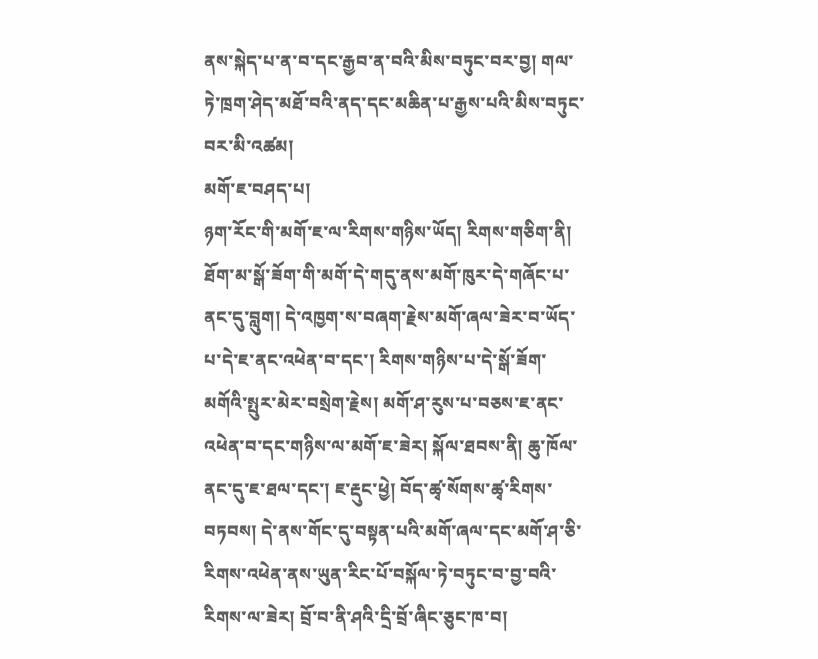ནས་སྐེད་པ་ན་བ་དང་རྒྱབ་ན་བའི་མིས་བཏུང་བར་བྱ། གལ་ཏེ་ཁྲག་ཤེད་མཐོ་བའི་ནད་དང་མཆིན་པ་རྒྱས་པའི་མིས་བཏུང་བར་མི་འཚམ།
མགོ་ཇ་བཤད་པ།
ཉག་རོང་གི་མགོ་ཇ་ལ་རིགས་གཉིས་ཡོད། རིགས་གཅིག་ནི། ཐོག་མ་སྒོ་ཟོག་གི་མགོ་དེ་གདུ་ནས་མགོ་ཁུར་དེ་གཞོང་པ་ནང་དུ་བླུག། དེ་འཁྱག་ས་བཞག་རྗེས་མགོ་ཞལ་ཟེར་བ་ཡོད་པ་དེ་ཇ་ནང་འཕེན་བ་དང་། རིགས་གཉིས་པ་དེ་སྒོ་ཟོག་མགོའི་སྤུར་མེར་བསྲེག་རྗེས། མགོ་ཤ་རུས་པ་བཅས་ཇ་ནང་འཕེན་བ་དང་གཉིས་ལ་མགོ་ཇ་ཟེར། སྐོལ་ཐབས་ནི། ཆུ་ཁོལ་ནང་དུ་ཇ་ཐལ་དང་། ཇ་རྡུང་ཕྱེ། བོད་ཚྭ་སོགས་ཚྭ་རིགས་བཏབས། དེ་ནས་གོང་དུ་བསྟན་པའི་མགོ་ཞལ་དང་མགོ་ཤ་ཅི་རིགས་འཕེན་ནས་ཡུན་རིང་པོ་བསྐོལ་ཏེ་བཏུང་བ་བྱ་བའི་རིགས་ལ་ཟེར། བྲོ་བ་ནི་ཤའི་དྲི་བྲོ་ཞིང་ཅུང་ཁ་བ།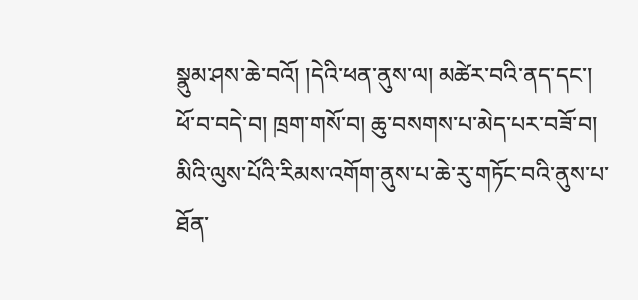སྣུམ་ཤས་ཆེ་བའོ། །དེའི་ཕན་ནུས་ལ། མཚེར་བའི་ནད་དང་། ཕོ་བ་བདེ་བ། ཁྲག་གསོ་བ། ཆུ་བསགས་པ་མེད་པར་བཟོ་བ། མིའི་ལུས་པོའི་རིམས་འགོག་ནུས་པ་ཆེ་རུ་གཏོང་བའི་ནུས་པ་ཐོན་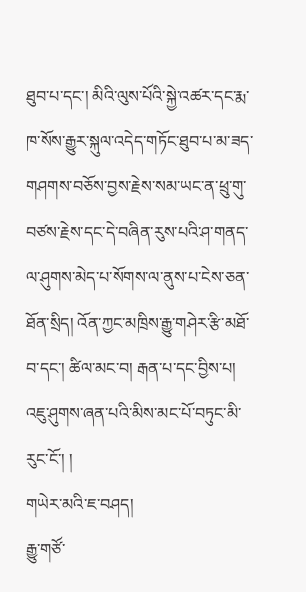ཐུབ་པ་དང་། མིའི་ལུས་པོའི་སྐྱེ་འཚར་དང་རྨ་ཁ་སོས་རྒྱུར་སྐུལ་འདེད་གཏོང་ཐུབ་པ་མ་ཟད་གཤགས་བཅོས་བྱས་རྗེས་སམ་ཡང་ན་ཕྲུ་གུ་བཙས་རྗེས་དང་དེ་བཞིན་རུས་པའི་ཤ་གནད་ལ་ཤུགས་མེད་པ་སོགས་ལ་ནུས་པ་ངེས་ཅན་ཐོན་སྲིད། འོན་ཀྱང་མཁྲིས་རྒྱུ་གཤེར་རྩི་མཐོ་བ་དང་། ཚིལ་མང་བ། རྒན་པ་དང་བྱིས་པ། འཇུ་ཤུགས་ཞན་པའི་མིས་མང་པོ་བཏུང་མི་རུང་ངོ་། །
གཡེར་མའི་ཇ་བཤད།
རྒྱུ་གཙོ་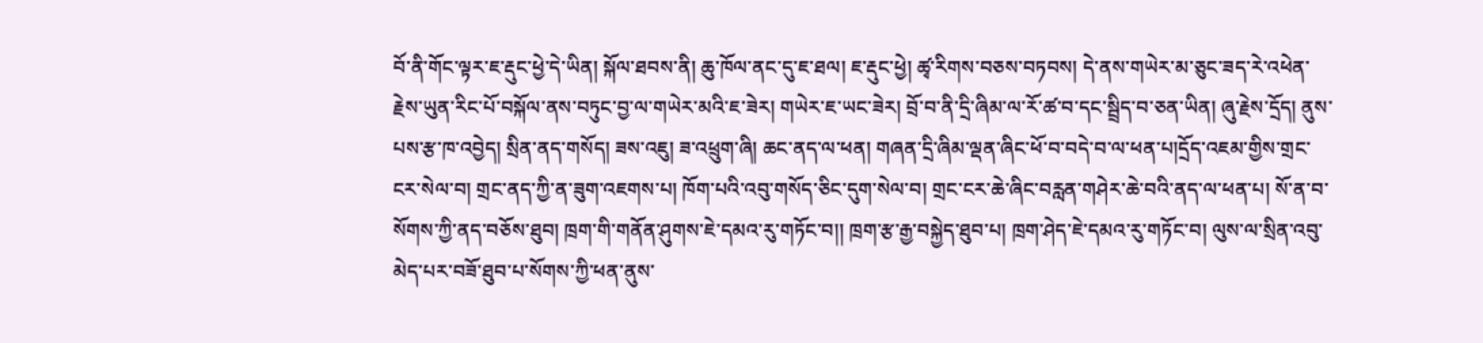བོ་ནི་གོང་ལྟར་ཇ་རྡུང་ཕྱེ་དེ་ཡིན། སྐོལ་ཐབས་ནི། ཆུ་ཁོལ་ནང་དུ་ཇ་ཐལ། ཇ་རྡུང་ཕྱེ། ཚྭ་རིགས་བཅས་བཏབས། དེ་ནས་གཡེར་མ་ཅུང་ཟད་རེ་འཕེན་རྗེས་ཡུན་རིང་པོ་བསྐོལ་ནས་བཏུང་བྱ་ལ་གཡེར་མའི་ཇ་ཟེར། གཡེར་ཇ་ཡང་ཟེར། བྲོ་བ་ནི་དྲི་ཞིམ་ལ་རོ་ཚ་བ་དང་སྦྲིད་བ་ཅན་ཡིན། ཞུ་རྗེས་དྲོད། ནུས་པས་རྩ་ཁ་འབྱེད། སྲིན་ནད་གསོད། ཟས་འཇུ། ཟ་འཕྲུག་ཞི། ཆང་ནད་ལ་ཕན། གཞན་དྲི་ཞིམ་ལྡན་ཞིང་ཕོ་བ་བདེ་བ་ལ་ཕན་པ།དྲོད་འཇམ་གྱིས་གྲང་ངར་སེལ་བ། གྲང་ནད་ཀྱི་ན་ཟུག་འཇགས་པ། ཁོག་པའི་འབུ་གསོད་ཅིང་དུག་སེལ་བ། གྲང་ངར་ཆེ་ཞིང་བརླན་གཤེར་ཆེ་བའི་ནད་ལ་ཕན་པ། སོ་ན་བ་སོགས་ཀྱི་ནད་བཅོས་ཐུབ། ཁྲག་གི་གནོན་ཤུགས་ཇེ་དམའ་རུ་གཏོང་བ།། ཁྲག་རྩ་རྒྱ་བསྐྱེད་ཐུབ་པ། ཁྲག་ཤེད་ཇེ་དམའ་རུ་གཏོང་བ། ལུས་ལ་སྲིན་འབུ་མེད་པར་བཟོ་ཐུབ་པ་སོགས་ཀྱི་ཕན་ནུས་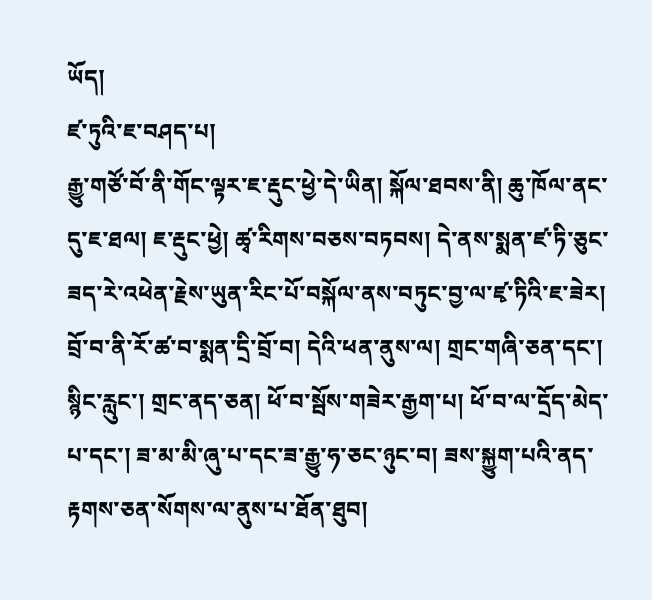ཡོད།
ཛ་ཏུའི་ཇ་བཤད་པ།
རྒྱུ་གཙོ་བོ་ནི་གོང་ལྟར་ཇ་རྡུང་ཕྱེ་དེ་ཡིན། སྐོལ་ཐབས་ནི། ཆུ་ཁོལ་ནང་དུ་ཇ་ཐལ། ཇ་རྡུང་ཕྱེ། ཚྭ་རིགས་བཅས་བཏབས། དེ་ནས་སྨན་ཛ་ཏི་ཅུང་ཟད་རེ་འཕེན་རྗེས་ཡུན་རིང་པོ་བསྐོལ་ནས་བཏུང་བྱ་ལ་ཛྭ་ཏིའི་ཇ་ཟེར། བྲོ་བ་ནི་རོ་ཚ་བ་སྨན་དྲི་བྲོ་བ། དེའི་ཕན་ནུས་ལ། གྲང་གཞི་ཅན་དང་། སྙིང་རླུང་། གྲང་ནད་ཅན། ཕོ་བ་སྦོས་གཟེར་རྒྱག་པ། ཕོ་བ་ལ་དྲོད་མེད་པ་དང་། ཟ་མ་མི་ཞུ་པ་དང་ཟ་རྒྱུ་ཧ་ཅང་ཉུང་བ། ཟས་སྐྱུག་པའི་ནད་རྟགས་ཅན་སོགས་ལ་ནུས་པ་ཐོན་ཐུབ།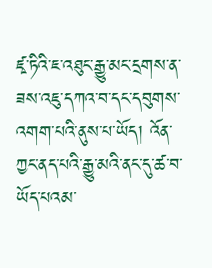ཛྭ་ཏིའི་ཇ་འཐུང་རྒྱུ་མང་དྲགས་ན་ཟས་འཇུ་དཀའ་བ་དང་དབུགས་འགག་པའི་ནུས་པ་ཡོད། འོན་ཀྱང་ནད་པའི་རྒྱུ་མའི་ནང་དུ་ཚ་བ་ཡོད་པའམ་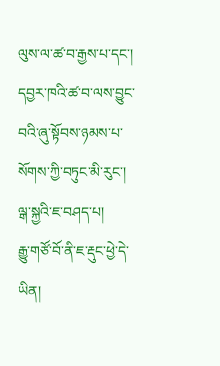ལུས་ལ་ཚ་བ་རྒྱས་པ་དང་། དབྱར་ཁའི་ཚ་བ་ལས་བྱུང་བའི་ཞུ་སྟོབས་ཉམས་པ་སོགས་ཀྱི་བཏུང་མི་རུང་།
ལྒ་སྐྱའི་ཇ་བཤད་པ།
རྒྱུ་གཙོ་བོ་ནི་ཇ་རྡུང་ཕྱེ་དེ་ཡིན།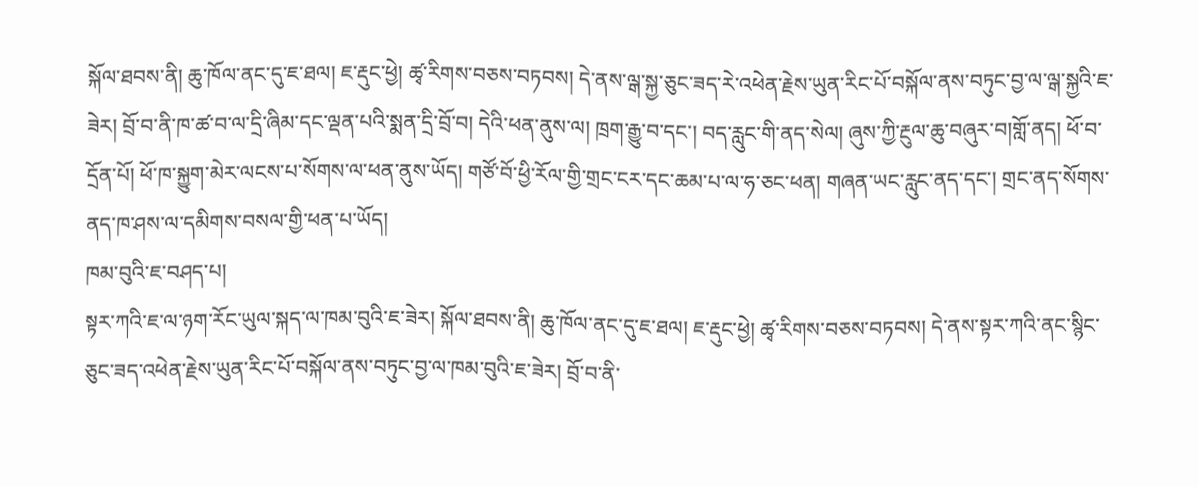སྐོལ་ཐབས་ནི། ཆུ་ཁོལ་ནང་དུ་ཇ་ཐལ། ཇ་རྡུང་ཕྱེ། ཚྭ་རིགས་བཅས་བཏབས། དེ་ནས་ལྒ་སྐྱ་ཅུང་ཟད་རེ་འཕེན་རྗེས་ཡུན་རིང་པོ་བསྐོལ་ནས་བཏུང་བྱ་ལ་ལྒ་སྐྱའི་ཇ་ཟེར། བྲོ་བ་ནི་ཁ་ཚ་བ་ལ་དྲི་ཞིམ་དང་ལྡན་པའི་སྨན་དྲི་བྲོ་བ། དེའི་ཕན་ནུས་ལ། ཁྲག་རྒྱུ་བ་དང་། བད་རླུང་གི་ནད་སེལ། ཞུས་ཀྱི་རྔུལ་ཆུ་བཞུར་བ།གློ་ནད། ཕོ་བ་དྲོན་པོ། ཕོ་ཁ་སྐྱུག་མེར་ལངས་པ་སོགས་ལ་ཕན་ནུས་ཡོད། གཙོ་བོ་ཕྱི་རོལ་གྱི་གྲང་ངར་དང་ཆམ་པ་ལ་ཧ་ཅང་ཕན། གཞན་ཡང་རླུང་ནད་དང་། གྲང་ནད་སོགས་ནད་ཁ་ཤས་ལ་དམིགས་བསལ་གྱི་ཕན་པ་ཡོད།
ཁམ་བུའི་ཇ་བཤད་པ།
སྟར་ཀའི་ཇ་ལ་ཉག་རོང་ཡུལ་སྐད་ལ་ཁམ་བུའི་ཇ་ཟེར། སྐོལ་ཐབས་ནི། ཆུ་ཁོལ་ནང་དུ་ཇ་ཐལ། ཇ་རྡུང་ཕྱེ། ཚྭ་རིགས་བཅས་བཏབས། དེ་ནས་སྟར་ཀའི་ནང་སྙིང་ཅུང་ཟད་འཕེན་རྗེས་ཡུན་རིང་པོ་བསྐོལ་ནས་བཏུང་བྱ་ལ་ཁམ་བུའི་ཇ་ཟེར། བྲོ་བ་ནི་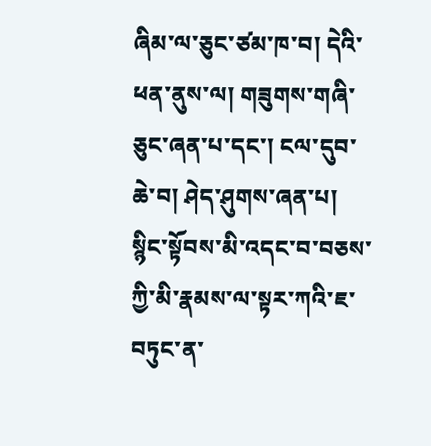ཞིམ་ལ་ཅུང་ཙམ་ཁ་བ། དེའི་ཕན་ནུས་ལ། གཟུགས་གཞི་ཅུང་ཞན་པ་དང་། ངལ་དུབ་ཆེ་བ། ཤེད་ཤུགས་ཞན་པ། སྙིང་སྟོབས་མི་འདང་བ་བཅས་ཀྱི་མི་རྣམས་ལ་སྟར་ཀའི་ཇ་བཏུང་ན་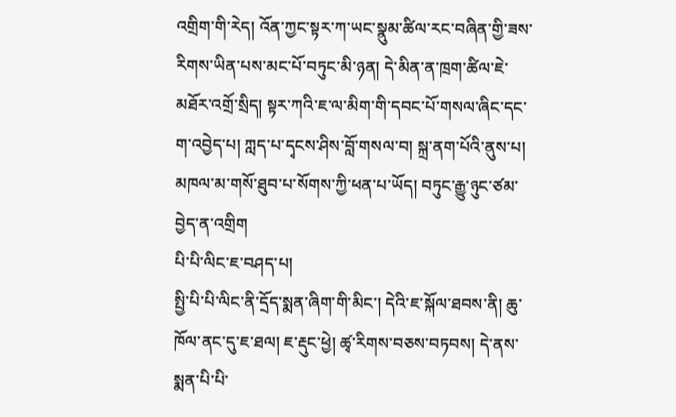འགྲིག་གི་རེད། འོན་ཀྱང་སྟར་ཀ་ཡང་སྣུམ་ཚིལ་རང་བཞིན་གྱི་ཟས་རིགས་ཡིན་པས་མང་པོ་བཏུང་མི་ཉན། དེ་མིན་ན་ཁྲག་ཚིལ་ཇེ་མཐོར་འགྲོ་སྲིད། སྟར་ཀའི་ཇ་ལ་མིག་གི་དབང་པོ་གསལ་ཞིང་དང་ག་འབྱེད་པ། ཀླད་པ་དྭངས་ཤིས་བློ་གསལ་བ། སྐྲ་ནག་པོའི་ནུས་པ། མཁལ་མ་གསོ་ཐུབ་པ་སོགས་ཀྱི་ཕན་པ་ཡོད། བཏུང་རྒྱུ་ཉུང་ཙམ་བྱེད་ན་འགྲིག
པི་པི་ལིང་ཇ་བཤད་པ།
སྤྱི་པི་པི་ལིང་ནི་དྲོད་སྨན་ཞིག་གི་མིང་། དེའི་ཇ་སྐོལ་ཐབས་ནི། ཆུ་ཁོལ་ནང་དུ་ཇ་ཐལ། ཇ་རྡུང་ཕྱེ། ཚྭ་རིགས་བཅས་བཏབས། དེ་ནས་སྨན་པི་པི་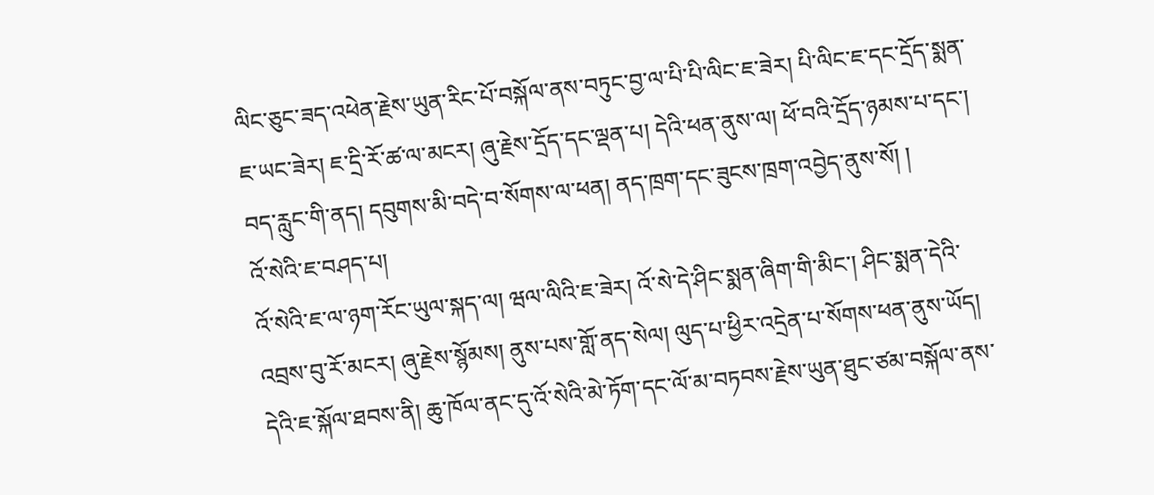ལིང་ཅུང་ཟད་འཕེན་རྗེས་ཡུན་རིང་པོ་བསྐོལ་ནས་བཏུང་བྱ་ལ་པི་པི་ལིང་ཇ་ཟེར། པི་ལིང་ཇ་དང་དྲོད་སྨན་ཇ་ཡང་ཟེར། ཇ་དྲི་རོ་ཚ་ལ་མངར། ཞུ་རྗེས་དྲོད་དང་ལྡན་པ། དེའི་ཕན་ནུས་ལ། ཕོ་བའི་དྲོད་ཉམས་པ་དང་། བད་རླུང་གི་ནད། དབུགས་མི་བདེ་བ་སོགས་ལ་ཕན། ནད་ཁྲག་དང་ཟུངས་ཁྲག་འབྱེད་ནུས་སོ། །
འོ་སེའི་ཇ་བཤད་པ།
འོ་སེའི་ཇ་ལ་ཉག་རོང་ཡུལ་སྐད་ལ། ཝལ་ལིའི་ཇ་ཟེར། འོ་སེ་དེ་ཤིང་སྨན་ཞིག་གི་མིང་། ཤིང་སྨན་དེའི་འབྲས་བུ་རོ་མངར། ཞུ་རྗེས་སྙོམས། ནུས་པས་གློ་ནད་སེལ། ལུད་པ་ཕྱིར་འདྲེན་པ་སོགས་ཕན་ནུས་ཡོད། དེའི་ཇ་སྐོལ་ཐབས་ནི། ཆུ་ཁོལ་ནང་དུ་འོ་སེའི་མེ་ཏོག་དང་ལོ་མ་བཏབས་རྗེས་ཡུན་ཐུང་ཙམ་བསྐོལ་ནས་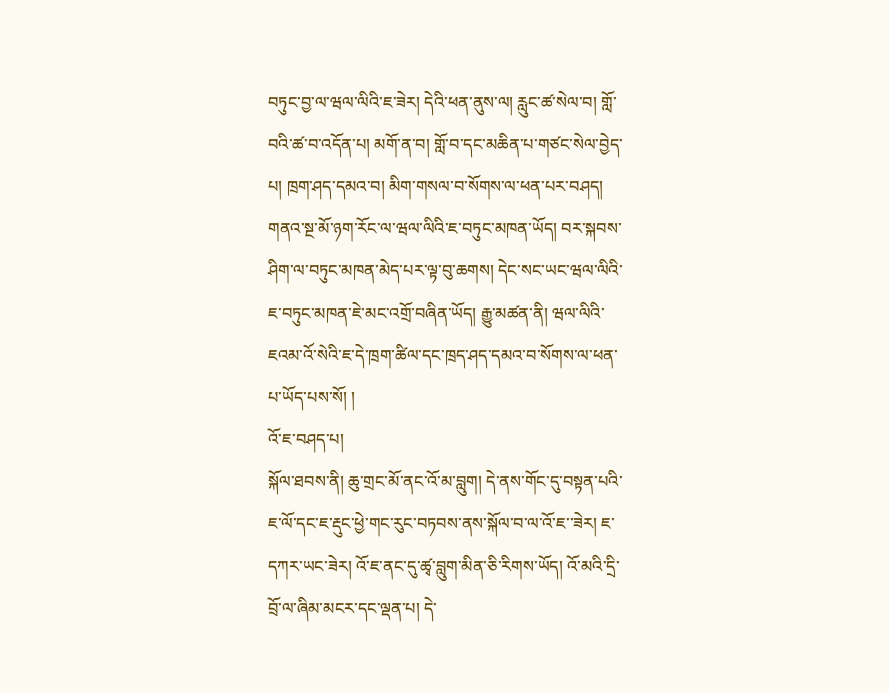བཏུང་བྱ་ལ་ཝལ་ལིའི་ཇ་ཟེར། དེའི་ཕན་ནུས་ལ། རླུང་ཚ་སེལ་བ། གློ་བའི་ཚ་བ་འདོན་པ། མགོ་ན་བ། གློ་བ་དང་མཆིན་པ་གཙང་སེལ་བྱེད་པ། ཁྲག་ཤད་དམའ་བ། མིག་གསལ་བ་སོགས་ལ་ཕན་པར་བཤད། གནའ་སྔ་མོ་ཉག་རོང་ལ་ཝལ་ལིའི་ཇ་བཏུང་མཁན་ཡོད། བར་སྐབས་ཤིག་ལ་བཏུང་མཁན་མེད་པར་ལྟ་བུ་ཆགས། དེང་སང་ཡང་ཝལ་ལིའི་ཇ་བཏུང་མཁན་ཇེ་མང་འགྲོ་བཞིན་ཡོད། རྒྱུ་མཚན་ནི། ཝལ་ལིའི་ཇའམ་འོ་སེའི་ཇ་དེ་ཁྲག་ཚིལ་དང་ཁྲད་ཤད་དམའ་བ་སོགས་ལ་ཕན་པ་ཡོད་པས་སོ། །
འོ་ཇ་བཤད་པ།
སྐོལ་ཐབས་ནི། ཆུ་གྲང་མོ་ནང་འོ་མ་བླུག། དེ་ནས་གོང་དུ་བསྟན་པའི་ཇ་ལོ་དང་ཇ་རྡུང་ཕྱེ་གང་རུང་བཏབས་ནས་སྐོལ་བ་ལ་འོ་ཇ་་ཟེར། ཇ་དཀར་ཡང་ཟེར། འོ་ཇ་ནང་དུ་ཚྭ་བླུག་མིན་ཅི་རིགས་ཡོད། འོ་མའི་དྲི་བྲོ་ལ་ཞིམ་མངར་དང་ལྡན་པ། དེ་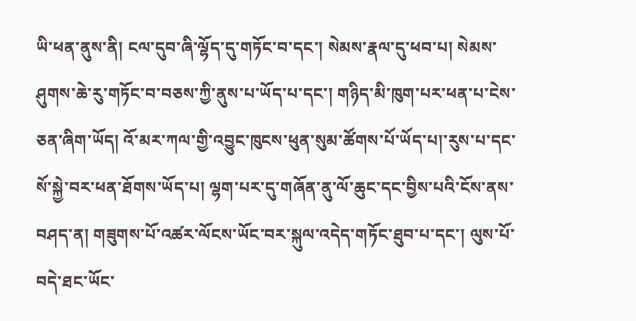ཡི་ཕན་ནུས་ནི། ངལ་དུབ་ཞི་ལྷོད་དུ་གཏོང་བ་དང་། སེམས་རྣལ་དུ་ཕབ་པ། སེམས་ཤུགས་ཆེ་རུ་གཏོང་བ་བཅས་ཀྱི་ནུས་པ་ཡོད་པ་དང་། གཉིད་མི་ཁུག་པར་ཕན་པ་ངེས་ཅན་ཞིག་ཡོད། འོ་མར་ཀལ་གྱི་འབྱུང་ཁུངས་ཕུན་སུམ་ཚོགས་པོ་ཡོད་པ།་རུས་པ་དང་སོ་སྐྱེ་བར་ཕན་ཐོགས་ཡོད་པ། ལྷག་པར་དུ་གཞོན་ནུ་ལོ་ཆུང་དང་བྱིས་པའི་ངོས་ནས་བཤད་ན། གཟུགས་པོ་འཚར་ལོངས་ཡོང་བར་སྐུལ་འདེད་གཏོང་ཐུབ་པ་དང་། ལུས་པོ་བདེ་ཐང་ཡོང་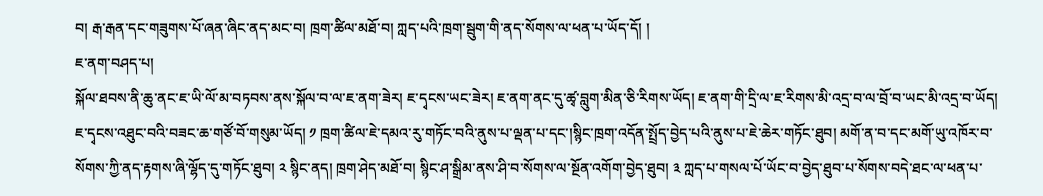བ། རྒ་རྒན་དང་གཟུགས་པོ་ཞན་ཞིང་ནད་མང་བ། ཁྲག་ཚིལ་མཐོ་བ། ཀླད་པའི་ཁྲག་སྦུག་གི་ནད་སོགས་ལ་ཕན་པ་ཡོད་དོ། །
ཇ་ནག་བཤད་པ།
སྐོལ་ཐབས་ནི་ཆུ་ནང་ཇ་ཡི་ལོ་མ་བཏབས་ནས་སྐོལ་བ་ལ་ཇ་ནག་ཟེར། ཇ་དྭངས་ཡང་ཟེར། ཇ་ནག་ནང་དུ་ཚྭ་བླུག་མིན་ཅི་རིགས་ཡོད། ཇ་ནག་གི་དྲི་ལ་ཇ་རིགས་མི་འདྲ་བ་ལ་བྲོ་བ་ཡང་མི་འདྲ་བ་ཡོད། ཇ་དྭངས་འཐུང་བའི་བཟང་ཆ་གཙོ་བོ་གསུམ་ཡོད། ༡ ཁྲག་ཚིལ་ཇེ་དམའ་རུ་གཏོང་བའི་ནུས་པ་ལྡན་པ་དང་།སྙིང་ཁྲག་འདོན་སྤྲོད་བྱེད་པའི་ནུས་པ་ཇེ་ཆེར་གཏོང་ཐུབ། མགོ་ན་བ་དང་མགོ་ཡུ་འཁོར་བ་སོགས་ཀྱི་ནད་རྟགས་ཞི་ལྷོད་དུ་གཏོང་ཐུབ། ༢ སྙིང་ནད། ཁྲག་ཤེད་མཐོ་བ། སྙིང་ཤ་སྒྲིམ་ནས་ཤི་བ་སོགས་ལ་སྔོན་འགོག་བྱེད་ཐུབ། ༣ ཀླད་པ་གསལ་པོ་ཡོང་བ་བྱེད་ཐུབ་པ་སོགས་བདེ་ཐང་ལ་ཕན་པ་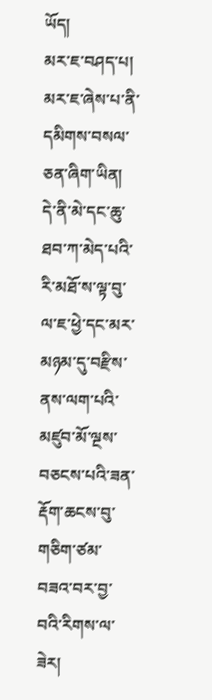ཡོད།
མར་ཇ་བཤད་པ།
མར་ཇ་ཞེས་པ་ནི་དམིགས་བསལ་ཅན་ཞིག་ཡིན། དེ་ནི་མེ་དང་ཆུ་ཐབ་ཀ་མེད་པའི་རི་མཐོ་ས་ལྟ་བུ་ལ་ཇ་ཕྱེ་དང་མར་མཉམ་དུ་བརྫིས་ནས་ལག་པའི་མཛུབ་མོ་ལྔས་བཅངས་པའི་ཟན་རྡོག་ཆངས་བུ་གཅིག་ཙམ་བཟའ་བར་བྱ་བའི་རིགས་ལ་ཟེར།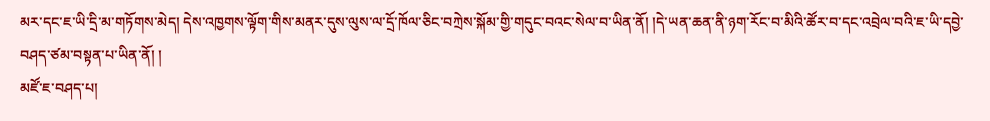མར་དང་ཇ་ཡི་དྲི་མ་གཏོགས་མེད། དེས་འཁྱགས་ལྟོག་གིས་མནར་དུས་ལུས་ལ་དྲོ་ཁོལ་ཅིང་བཀྲེས་སྐོམ་གྱི་གདུང་བའང་སེལ་བ་ཡིན་ནོ། །དེ་ཡན་ཆན་ནི་ཉག་རོང་བ་མིའི་ཚོར་བ་དང་འབྲེལ་བའི་ཇ་ཡི་དབྱེ་བཤད་ཙམ་བསྟན་པ་ཡིན་ནོ། །
མཛོ་ཇ་བཤད་པ།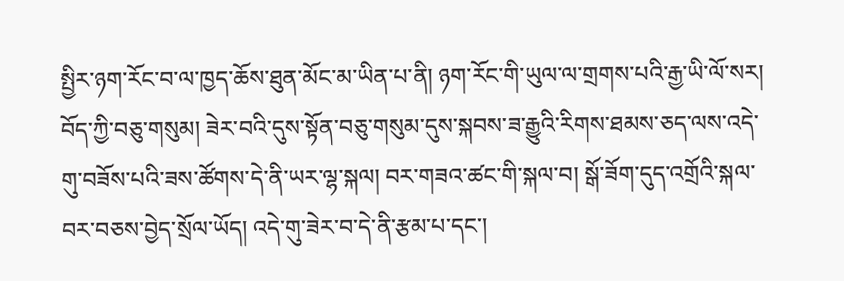སྤྱིར་ཉག་རོང་བ་ལ་ཁྱད་ཆོས་ཐུན་མོང་མ་ཡིན་པ་ནི། ཉག་རོང་གི་ཡུལ་ལ་གྲགས་པའི་རྒྱ་ཡི་ལོ་སར། བོད་ཀྱི་བཅུ་གསུམ། ཟེར་བའི་དུས་སྟོན་བཅུ་གསུམ་དུས་སྐབས་ཟ་རྒྱུའི་རིགས་ཐམས་ཅད་ལས་འདེ་གུ་བཟོས་པའི་ཟས་ཚོགས་དེ་ནི་ཡར་ལྷ་སྐལ། བར་གཟའ་ཚང་གི་སྐལ་བ། སྒོ་ཟོག་དུད་འགྲོའི་སྐལ་བར་བཅས་བྱེད་སྲོལ་ཡོད། འདེ་གུ་ཟེར་བ་དེ་ནི་རྩམ་པ་དང་།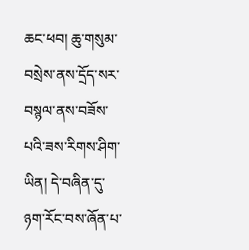ཆང་ཕབ། ཆུ་གསུམ་བསྲེས་ནས་དྲོད་སར་བསྙལ་ནས་བཟོས་པའི་ཟས་རིགས་ཤིག་ཡིན། དེ་བཞིན་དུ་ཉག་རོང་བས་ཞོན་པ་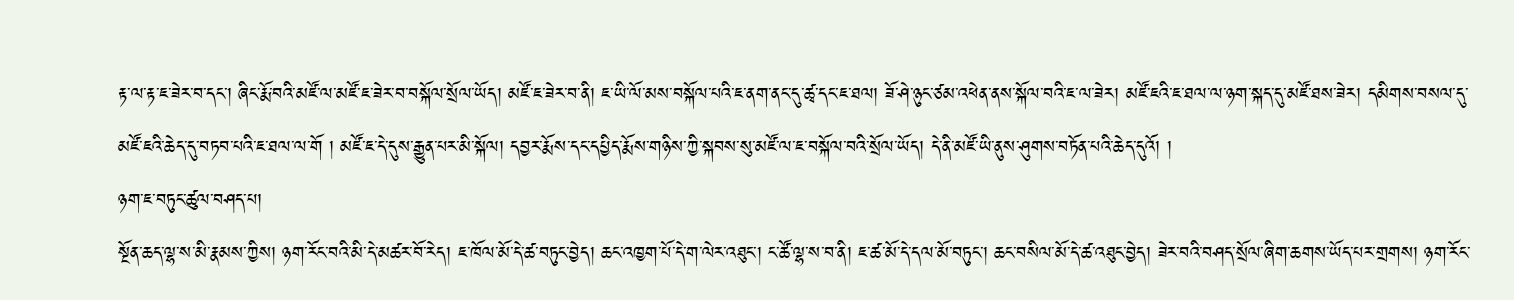རྟ་ལ་རྟ་ཇ་ཟེར་བ་དང་། ཞིང་རྨོ་བའི་མཛོ་ལ་མཛོ་ཇ་ཟེར་བ་བསྐོལ་སྲོལ་ཡོད། མཛོ་ཇ་ཟེར་བ་ནི། ཇ་ཡི་ལོ་མས་བསྐོལ་པའི་ཇ་ནག་ནང་དུ་ཚྭ་དང་ཇ་ཐལ། ཟོ་ཤེ་ཉུང་ཙམ་འཕེན་ནས་སྐོལ་བའི་ཇ་ལ་ཟེར། མཛོ་ཇའི་ཇ་ཐལ་ལ་ཉག་སྐད་དུ་མཛོ་ཐས་ཟེར། དམིགས་བསལ་དུ་མཛོ་ཇའི་ཆེད་དུ་བཏབ་པའི་ཇ་ཐལ་ལ་གོ ། མཛོ་ཇ་དེ་དུས་རྒྱུན་པར་མི་སྐོལ། དབྱར་རྨོས་དང་དཔྱིད་རྨོས་གཉིས་ཀྱི་སྐབས་སུ་མཛོ་ལ་ཇ་བསྐོལ་བའི་སྲོལ་ཡོད། དེ་ནི་མཛོ་ཡི་ནུས་ཤུགས་བཏོན་པའི་ཆེད་དུའོ། །
ཉག་ཇ་བཏུང་ཚུལ་བཤད་པ།
སྔོན་ཆད་ལྷ་ས་མི་རྣམས་ཀྱིས། ཉག་རོང་བའི་མི་དེ་མཚར་བོ་རེད། ཇ་ཁོལ་མོ་དེ་ཚ་བཏུང་བྱེད། ཆང་འཁྱག་པོ་དེ་ག་ལེར་འཐུང་། ང་ཚོ་ལྷ་ས་བ་ནི། ཇ་ཚ་མོ་དེ་དལ་མོ་བཏུང་། ཆང་བསིལ་མོ་དེ་ཚ་འཐུང་བྱེད། ཟེར་བའི་བཤད་སྲོལ་ཞིག་ཆགས་ཡོད་པར་གྲགས། ཉག་རོང་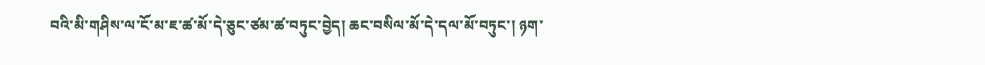བའི་མི་གཤིས་ལ་ངོ་མ་ཇ་ཚ་མོ་དེ་ཅུང་ཙམ་ཚ་བཏུང་བྱེད། ཆང་བསིལ་མོ་དེ་དལ་མོ་བཏུང་། ཉག་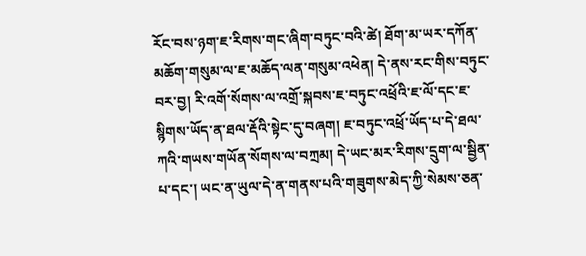རོང་བས་ཉག་ཇ་རིགས་གང་ཞིག་བཏུང་བའི་ཚེ། ཐོག་མ་ཡར་དཀོན་མཆོག་གསུམ་ལ་ཇ་མཆོད་ལན་གསུམ་འཕེན། དེ་ནས་རང་གིས་བཏུང་བར་བྱ། རི་འགོ་སོགས་ལ་འགྲོ་སྐབས་ཇ་བཏུང་འཕྲོའི་ཇ་ལོ་དང་ཇ་སྙིགས་ཡོད་ན་ཐལ་རྡོའི་སྟེང་དུ་བཞག། ཇ་བཏུང་འཕྲོ་ཡོད་པ་དེ་ཐལ་ཀའི་གཡས་གཡོན་སོགས་ལ་བཀྲམ། དེ་ཡང་མར་རིགས་དྲུག་ལ་སྦྱིན་པ་དང་། ཡང་ན་ཡུལ་དེ་ན་གནས་པའི་གཟུགས་མེད་ཀྱི་སེམས་ཅན་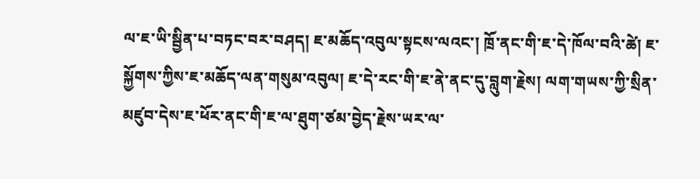ལ་ཇ་ཡི་སྦྱིན་པ་བཏང་བར་བཤད། ཇ་མཆོད་འབུལ་སྟངས་ལའང་། ཁྲོ་ནང་གི་ཇ་དེ་ཁོལ་བའི་ཚེ། ཇ་སྐྱོགས་ཀྱིས་ཇ་མཆོད་ལན་གསུམ་འབུལ། ཇ་དེ་རང་གི་ཇ་ནེ་ནང་དུ་བླུག་རྗེས། ལག་གཡས་ཀྱི་སྲིན་མཛུབ་དེས་ཇ་ཕོར་ནང་གི་ཇ་ལ་ཐུག་ཙམ་བྱེད་རྗེས་ཡར་ལ་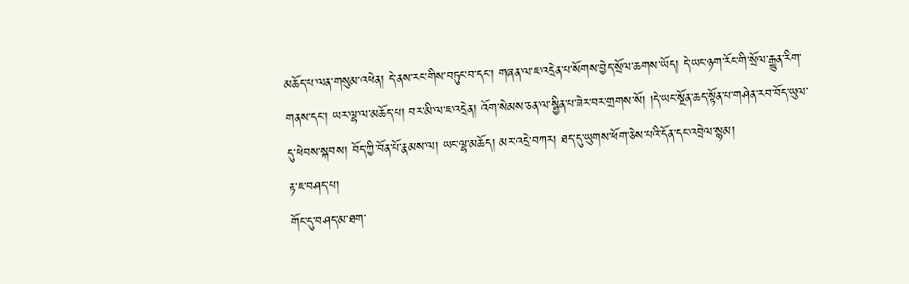མཆོད་པ་ལན་གསུམ་འཕེན། དེ་ནས་རང་གིས་བཏུང་བ་དང་། གཞན་ལ་ཇ་འདྲེན་པ་སོགས་བྱེད་སྲོལ་ཆགས་ཡོད། དེ་ཡང་ཉག་རོང་གི་སྲོལ་རྒྱུན་རིག་གནས་དང་། ཡར་ལྷ་ལ་མཆོད་པ། བར་མི་ལ་ཇ་འདྲེན། འོག་སེམས་ཅན་ལ་སྦྱིན་པ་ཟེར་བར་གྲགས་སོ། །དེ་ཡང་སྔོན་ཆད་སྟོན་པ་གཤེན་རབ་བོད་ཡུལ་དུ་ཕེབས་སྐབས། བོད་ཀྱི་བོན་པོ་རྣམས་ལ། ཡང་ལྷ་མཆོད། མར་འདྲེ་བཀར། ཐད་དུ་ཡུགས་ཕོག་ཅེས་པའི་དོན་དང་འབྲེལ་སྙམ།
རྟ་ཇ་བཤད་པ།
གོང་དུ་བཤད་མ་ཐག་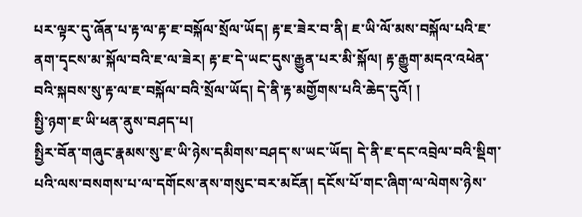པར་ལྟར་དུ་ཞོན་པ་རྟ་ལ་རྟ་ཇ་བསྐོལ་སྲོལ་ཡོད། རྟ་ཇ་ཟེར་བ་ནི། ཇ་ཡི་ལོ་མས་བསྐོལ་པའི་ཇ་ནག་དྭངས་མ་སྐོལ་བའི་ཇ་ལ་ཟེར། རྟ་ཇ་དེ་ཡང་དུས་རྒྱུན་པར་མི་སྐོལ། རྟ་རྒྱུག་མདའ་འཕེན་བའི་སྐབས་སུ་རྟ་ལ་ཇ་བསྐོལ་བའི་སྲོལ་ཡོད། དེ་ནི་རྟ་མགྱོགས་པའི་ཆེད་དུའོ། །
སྤྱི་ཉག་ཇ་ཡི་ཕན་ནུས་བཤད་པ།
སྤྱིར་བོན་གཞུང་རྣམས་སུ་ཇ་ཡི་ཉེས་དམིགས་བཤད་ས་ཡང་ཡོད། དེ་ནི་ཇ་དང་འབྲེལ་བའི་སྡིག་པའི་ལས་བསགས་པ་ལ་དགོངས་ནས་གསུང་བར་མངོན། དངོས་པོ་གང་ཞིག་ལ་ལེགས་ཉེས་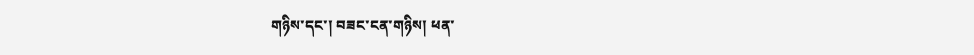གཉིས་དང་། བཟང་ངན་གཉིས། ཕན་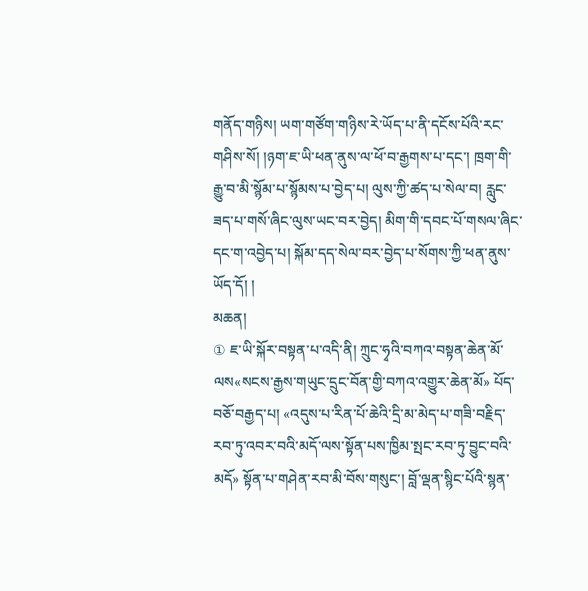གནོད་གཉིས། ཡག་གཙོག་གཉིས་རེ་ཡོད་པ་ནི་དངོས་པོའི་རང་གཤིས་སོ། །ཉག་ཇ་ཡི་ཕན་ནུས་ལ་ཕོ་བ་རྒྱགས་པ་དང་། ཁྲག་གི་རྒྱུ་བ་མི་སྙོམ་པ་སྙོམས་པ་བྱེད་པ། ལུས་ཀྱི་ཚད་པ་སེལ་བ། རླུང་ཟད་པ་གསོ་ཞིང་ལུས་ཡང་བར་བྱེད། མིག་གི་དབང་པོ་གསལ་ཞིང་དང་ག་འབྱེད་པ། སྐོམ་དད་སེལ་བར་བྱེད་པ་སོགས་ཀྱི་ཕན་ནུས་ཡོད་དོ། །
མཆན།
① ཇ་ཡི་སྐོར་བསྟན་པ་འདི་ནི། ཀྲུང་ཧྭའི་བཀའ་བསྟན་ཆེན་མོ་ལས«སངས་རྒྱས་གཡུང་དྲུང་བོན་གྱི་བཀའ་འགྱུར་ཆེན་མོ» པོད་བཅོ་བརྒྱད་པ། «འདུས་པ་རིན་པོ་ཆེའི་དྲི་མ་མེད་པ་གཟི་བརྗིད་རབ་ཏུ་འབར་བའི་མདོ་ལས་སྟོན་པས་ཁྱིམ་སྤང་རབ་ཏུ་བྱུང་བའི་མདོ» སྟོན་པ་གཤེན་རབ་མི་བོས་གསུང་། བློ་ལྡན་སྙིང་པོའི་སྙན་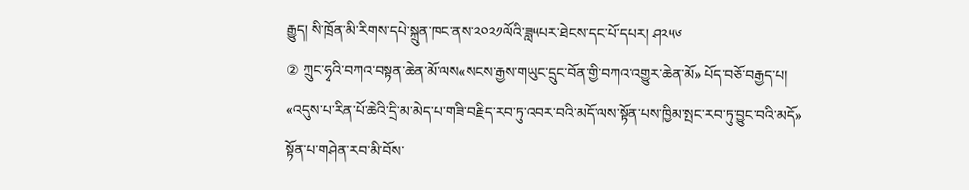རྒྱུད། སི་ཁྲོན་མི་རིགས་དཔེ་སྐྲུན་ཁང་ནས་༢༠༢༡ལོའི་ཟླ༥པར་ཐེངས་དང་པོ་དཔར། ཤ༢༥༦
② ཀྲུང་ཧྭའི་བཀའ་བསྟན་ཆེན་མོ་ལས«སངས་རྒྱས་གཡུང་དྲུང་བོན་གྱི་བཀའ་འགྱུར་ཆེན་མོ» པོད་བཅོ་བརྒྱད་པ། «འདུས་པ་རིན་པོ་ཆེའི་དྲི་མ་མེད་པ་གཟི་བརྗིད་རབ་ཏུ་འབར་བའི་མདོ་ལས་སྟོན་པས་ཁྱིམ་སྤང་རབ་ཏུ་བྱུང་བའི་མདོ» སྟོན་པ་གཤེན་རབ་མི་བོས་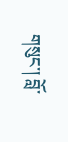གསུང་། བློ་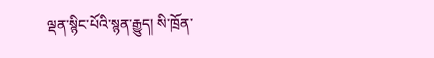ལྡན་སྙིང་པོའི་སྙན་རྒྱུད། སི་ཁྲོན་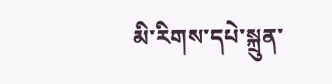མི་རིགས་དཔེ་སྐྲུན་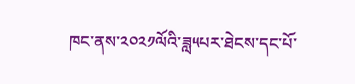ཁང་ནས་༢༠༢༡ལོའི་ཟླ༥པར་ཐེངས་དང་པོ་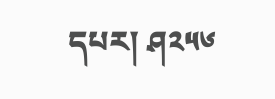དཔར། ཤ༢༥༦